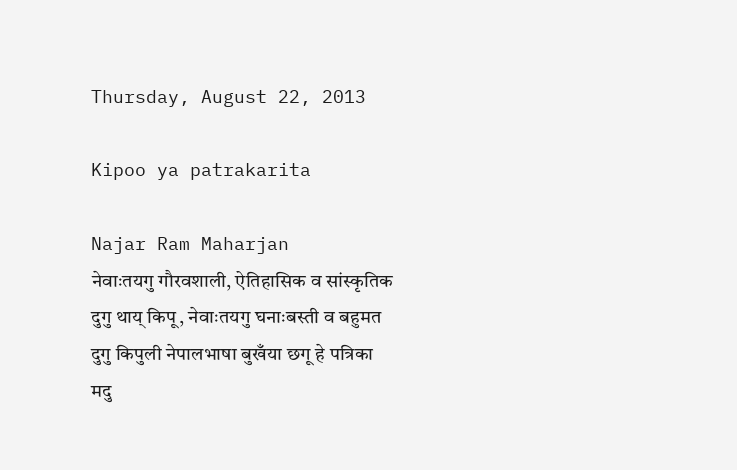Thursday, August 22, 2013

Kipoo ya patrakarita

Najar Ram Maharjan
नेवाःतयगु गौरवशाली, ऐतिहासिक व सांस्कृतिक दुगु थाय् किपू, नेवाःतयगु घनाःबस्ती व बहुमत दुगु किपुली नेपालभाषा बुखँया छगू हे पत्रिका मदु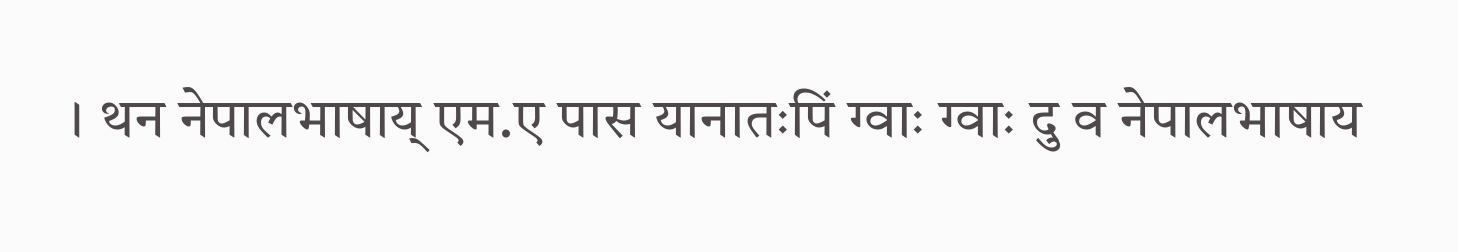। थन नेपालभाषाय् एम.ए पास यानातःपिं ग्वाः ग्वाः दु व नेपालभाषाय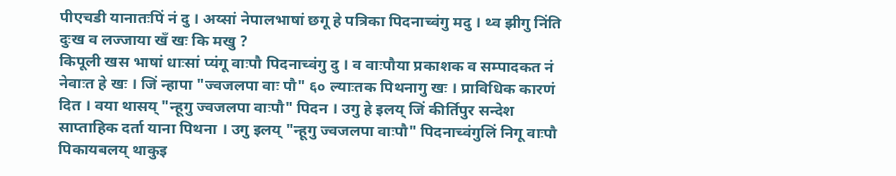पीएचडी यानातःपिं नं दु । अय्सां नेपालभाषां छगू हे पत्रिका पिदनाच्वंगु मदु । थ्व झीगु निंति दुःख व लज्जाया खँ खः कि मखु ?
किपूली खस भाषां धाःसां प्यंगू वाःपौ पिदनाच्वंगु दु । व वाःपौया प्रकाशक व सम्पादकत नं नेवाःत हे खः । जिं न्हापा "ज्वजलपा वाः पौ" ६० ल्याःतक पिथनागु खः । प्राविधिक कारणं दित । वया थासय् "न्हूगु ज्वजलपा वाःपौ" पिदन । उगु हे इलय् जिं कीर्तिपुर सन्देश साप्ताहिक दर्ता याना पिथना । उगु इलय् "न्हूगु ज्वजलपा वाःपौ" पिदनाच्वंगुलिं निगू वाःपौ पिकायबलय् थाकुइ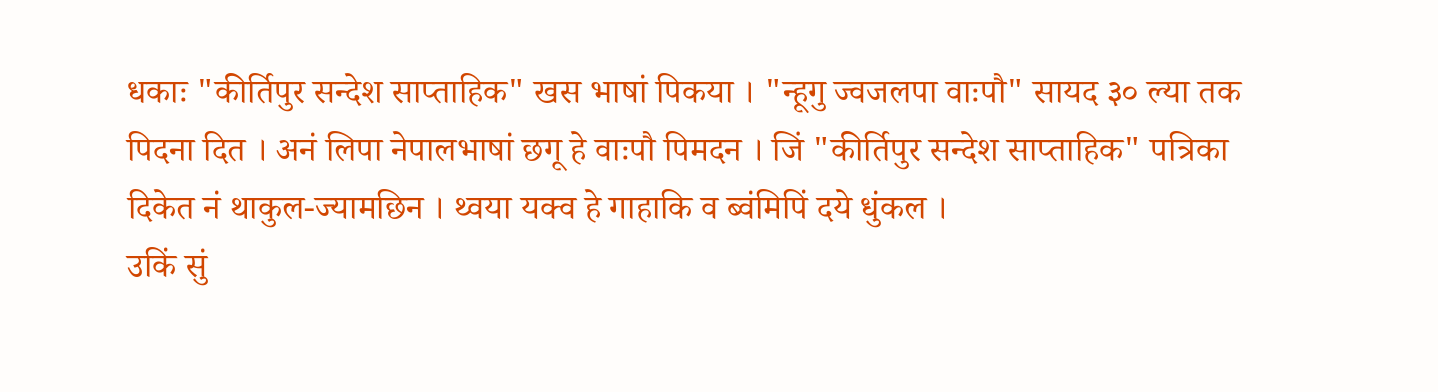धकाः "कीर्तिपुर सन्देश साप्ताहिक" खस भाषां पिकया । "न्हूगु ज्वजलपा वाःपौ" सायद ३० ल्या तक पिदना दित । अनं लिपा नेपालभाषां छगू हे वाःपौ पिमदन । जिं "कीर्तिपुर सन्देश साप्ताहिक" पत्रिका दिकेत नं थाकुल-ज्यामछिन । थ्वया यक्व हे गाहाकि व ब्वंमिपिं दये धुंकल ।
उकिं सुं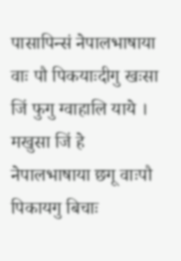पासापिन्सं नेपालभाषाया वाः पौ पिकयाःदीगु खःसा जिं फुगु ग्वाहालि याये । मखुसा जिं हे नेपालभाषाया छगू वाःपौ पिकायगु बिचाः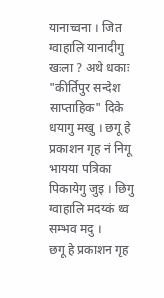यानाच्वना । जित ग्वाहालि यानादीगु खःला ? अथे धकाः "कीर्तिपुर सन्देश साप्ताहिक" दिके धयागु मखु । छगू हे प्रकाशन गृह नं निगू भायया पत्रिका पिकायेगु जुइ । छिगु ग्वाहालि मदय्कं थ्व सम्भव मदु ।
छगू हे प्रकाशन गृह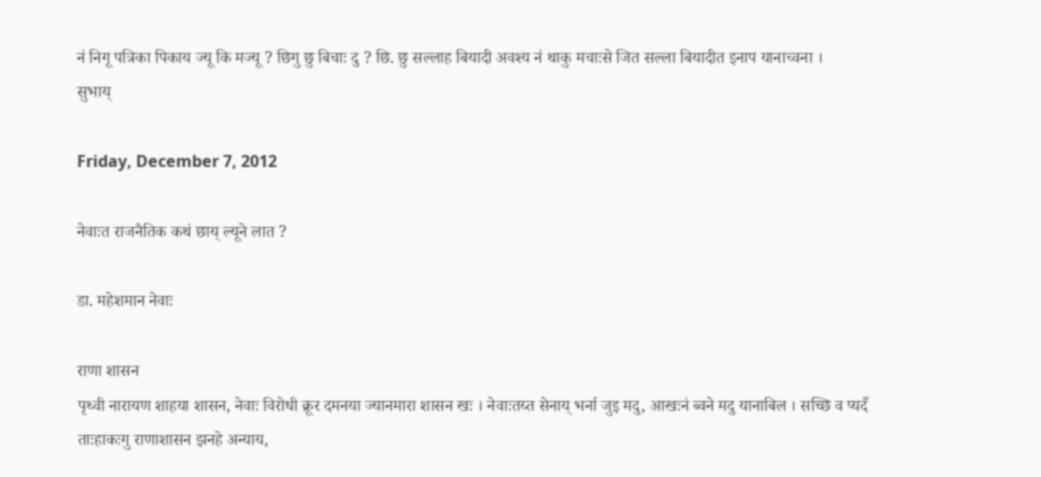नं निगू पत्रिका पिकाय ज्यू कि मज्यू ? छिगु छु बिचाः दु ? छि. छु सल्लाह बियादी अवश्य नं थाकु मचाःसे जित सल्ला बियादीत इनाप यानाच्वना ।
सुभाय्

Friday, December 7, 2012

नेवाःत राजनैतिक कथं छाय् ल्यूने लात ?

डा. महेशमान नेवाः

राणा शासन
पृथ्वी नारायण शाहया शासन, नेवाः विरोधी क्रूर दमनया ज्यानमारा शासन खः । नेवाःतय्त सेनाय् भर्ना जुइ मदु, आखःनं ब्वने मदु यानाबिल । सच्छि व प्यदँ ताःहाकःगु राणाशासन झनहे अन्याय,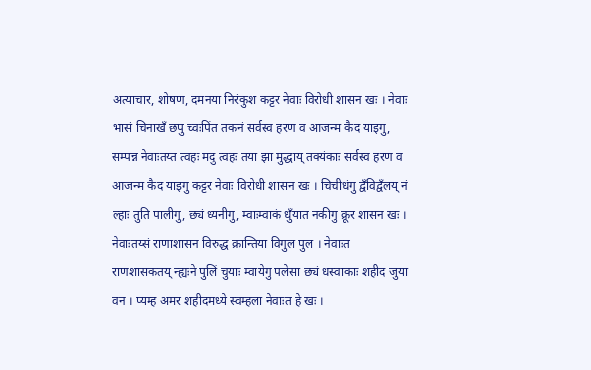अत्याचार, शोषण, दमनया निरंकुश कट्टर नेवाः विरोधी शासन खः । नेवाः भासं चिनाखँ छपु च्वःपिंत तकनं सर्वस्व हरण व आजन्म कैद याइगु, सम्पन्न नेवाःतय्त त्वहः मदु त्वहः तया झा मुद्धाय् तक्यंकाः सर्वस्व हरण व आजन्म कैद याइगु कट्टर नेवाः विरोधी शासन खः । चिचीधंगु द्वँविद्वँलय् नं ल्हाः तुति पालीगु, छ्यं ध्यनीगु, म्वाःम्वाकं धुँयात नकीगु क्रूर शासन खः ।
नेवाःतय्सं राणाशासन विरुद्ध क्रान्तिया विगुल पुल । नेवाःत राणशासकतय् न्ह्यःने पुलिं चुयाः म्वायेगु पलेसा छ्यं धस्वाकाः शहीद जुया वन । प्यम्ह अमर शहीदमध्ये स्वम्हला नेवाःत हे खः ।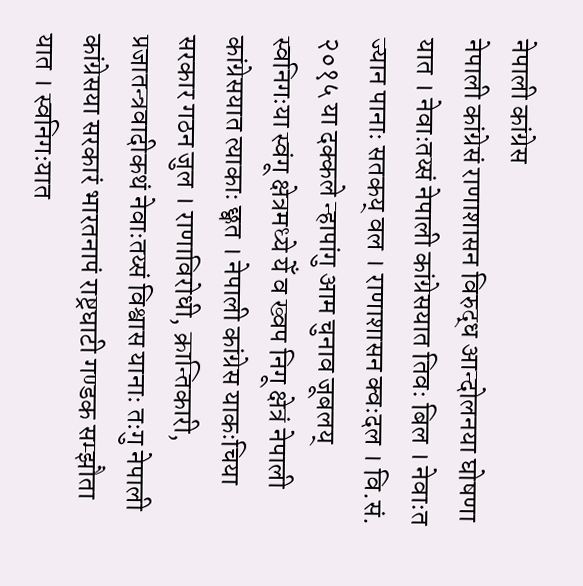नेपाली कांग्रेस
नेपाली कांग्रेसं राणाशासन विरुद्ध आन्दोलनया घोषणा यात । नेवाःतय्सं नेपाली कांग्रेसयात तिवः बिल । नेवाःत ज्यान पानाः सतकय् वल । राणाशासन क्वःदल । वि.सं. २०१५ या दक्कले न्हापांगु आम चुनाव जूबलय् स्वनिगःया स्वंगू क्षेत्रमध्ये येँ व ख्वप निगू क्षेत्रं नेपाली कांग्रेसयात त्याकाः छ्वत । नेपाली कांग्रेस याकःचिया सरकार गठन जुल । राणाविरोधी, क्रान्तिकारी, प्रजातन्त्रवादीकथं नेवाःतय्सं विश्वास यानाः तःगु नेपाली कांग्रेसया सरकारं भारतनापं राष्ट्रघाटी गण्डक सम्झौता यात । स्वनिगःयात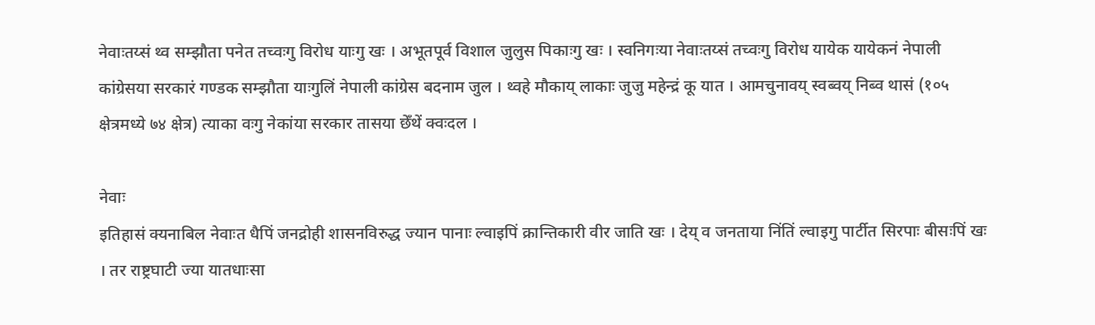नेवाःतय्सं थ्व सम्झौता पनेत तच्वःगु विरोध याःगु खः । अभूतपूर्व विशाल जुलुस पिकाःगु खः । स्वनिगःया नेवाःतय्सं तच्वःगु विरोध यायेक यायेकनं नेपाली कांग्रेसया सरकारं गण्डक सम्झौता याःगुलिं नेपाली कांग्रेस बदनाम जुल । थ्वहे मौकाय् लाकाः जुजु महेन्द्रं कू यात । आमचुनावय् स्वब्वय् निब्व थासं (१०५ क्षेत्रमध्ये ७४ क्षेत्र) त्याका वःगु नेकांया सरकार तासया छेँथें क्वःदल ।

नेवाः
इतिहासं क्यनाबिल नेवाःत धैपिं जनद्रोही शासनविरुद्ध ज्यान पानाः ल्वाइपिं क्रान्तिकारी वीर जाति खः । देय् व जनताया निंतिं ल्वाइगु पार्टीत सिरपाः बीसःपिं खः । तर राष्ट्रघाटी ज्या यातधाःसा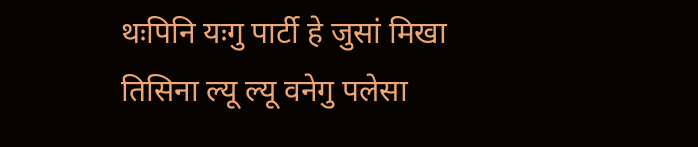थःपिनि यःगु पार्टी हे जुसां मिखा तिसिना ल्यू ल्यू वनेगु पलेसा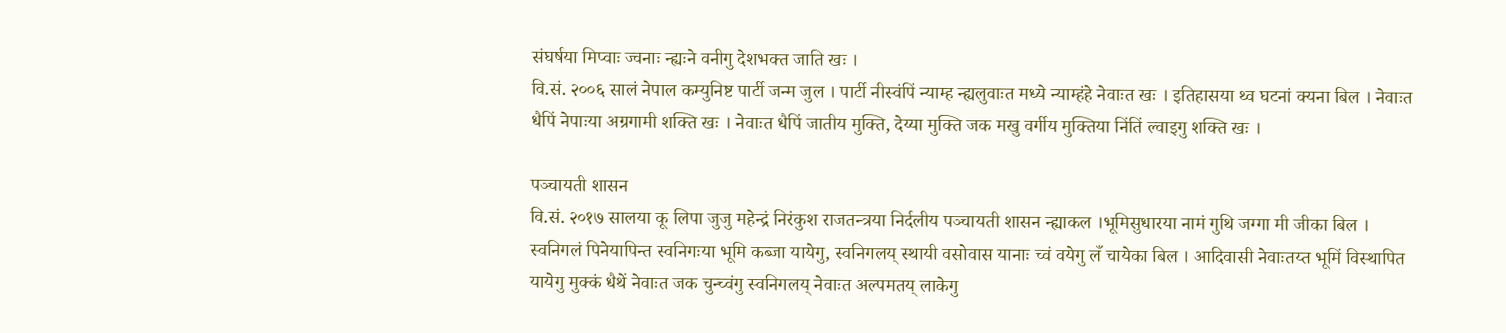संघर्षया मिप्वाः ज्वनाः न्ह्यःने वनीगु देशभक्त जाति खः ।
वि.सं. २००६ सालं नेपाल कम्युनिष्ट पार्टी जन्म जुल । पार्टी नीस्वंपिं न्याम्ह न्ह्यलुवाःत मध्ये न्याम्हंहे नेवाःत खः । इतिहासया थ्व घटनां क्यना बिल । नेवाःत धैपिं नेपाःया अग्रगामी शक्ति खः । नेवाःत धैपिं जातीय मुक्ति, देय्या मुक्ति जक मखु वर्गीय मुक्तिया निंतिं ल्वाइगु शक्ति खः ।

पञ्चायती शासन
वि.सं. २०१७ सालया कू लिपा जुजु महेन्द्रं निरंकुश राजतन्त्रया निर्दलीय पञ्चायती शासन न्ह्याकल ।भूमिसुधारया नामं गुथि जग्गा मी जीका बिल ।
स्वनिगलं पिनेयापिन्त स्वनिगःया भूमि कब्जा यायेगु, स्वनिगलय् स्थायी वसोवास यानाः च्वं वयेगु लँ चायेका बिल । आदिवासी नेवाःतय्त भूमिं विस्थापित यायेगु मुक्कं धैथें नेवाःत जक चुन्च्वंगु स्वनिगलय् नेवाःत अल्पमतय् लाकेगु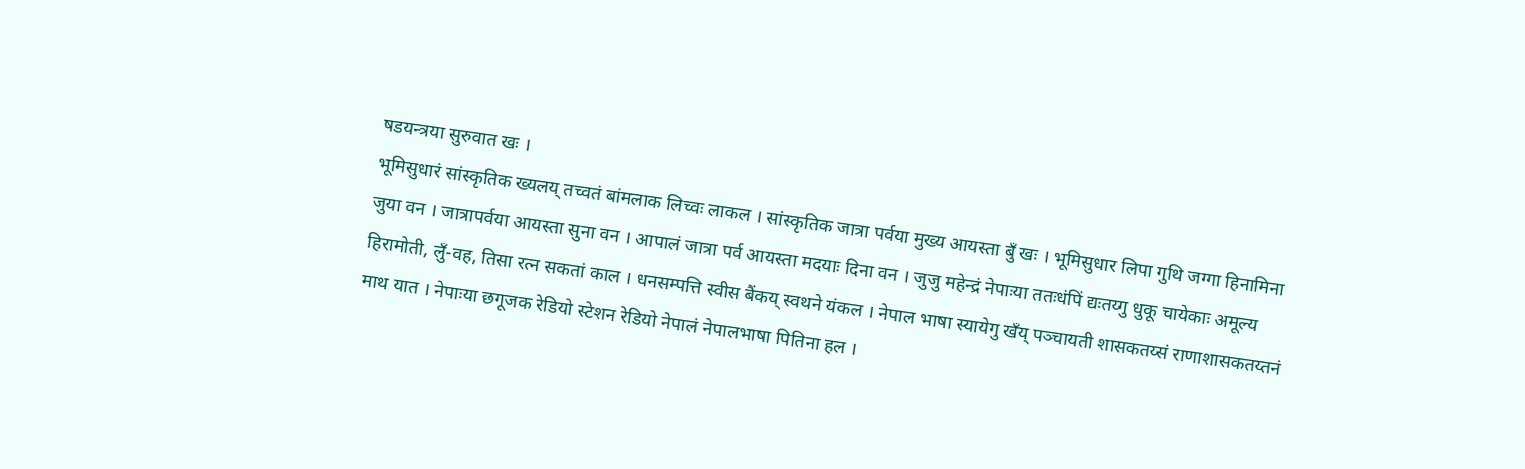षडयन्त्रया सुरुवात खः ।
भूमिसुधारं सांस्कृतिक ख्यलय् तच्वतं बांमलाक लिच्वः लाकल । सांस्कृतिक जात्रा पर्वया मुख्य आयस्ता बुँ खः । भूमिसुधार लिपा गुथि जग्गा हिनामिना जुया वन । जात्रापर्वया आयस्ता सुना वन । आपालं जात्रा पर्व आयस्ता मदयाः दिना वन । जुजु महेन्द्रं नेपाःया ततःधंपिं द्यःतय्गु धुकू चायेकाः अमूल्य हिरामोती, लुँ-वह, तिसा रत्न सकतां काल । धनसम्पत्ति स्वीस बैंकय् स्वथने यंकल । नेपाल भाषा स्यायेगु खँय् पञ्चायती शासकतय्सं राणाशासकतय्तनं माथ यात । नेपाःया छगूजक रेडियो स्टेशन रेडियो नेपालं नेपालभाषा पितिना हल ।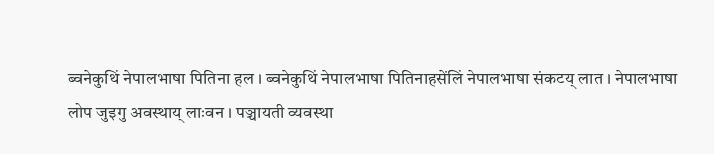ब्वनेकुथिं नेपालभाषा पितिना हल । ब्वनेकुथिं नेपालभाषा पितिनाहसेंलिं नेपालभाषा संकटय् लात । नेपालभाषा लोप जुइगु अवस्थाय् लाःवन । पञ्चायती व्यवस्था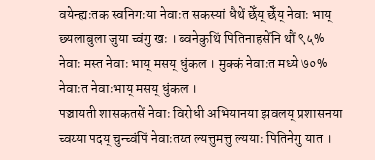वयेन्ह्यःतक स्वनिगःया नेवाःत सकस्यां धैथें छेँय् छेँय् नेवाः भाय् छ्यलाबुला जुया च्वंगु खः । ब्वनेकुथिं पितिनाहसेंनि थौं ९५% नेवाः मस्त नेवाः भाय् मसय् धुंकल । मुक्कं नेवाःत मध्ये ७०% नेवाःत नेवाःभाय् मसय् धुंकल ।
पञ्चायती शासकतसें नेवाः विरोधी अभियानया झवलय् प्रशासनया च्वय्या पदय् चुन्च्वंपिं नेवाःतय्त ल्यत्तुमत्तु ल्ययाः पितिनेगु यात ।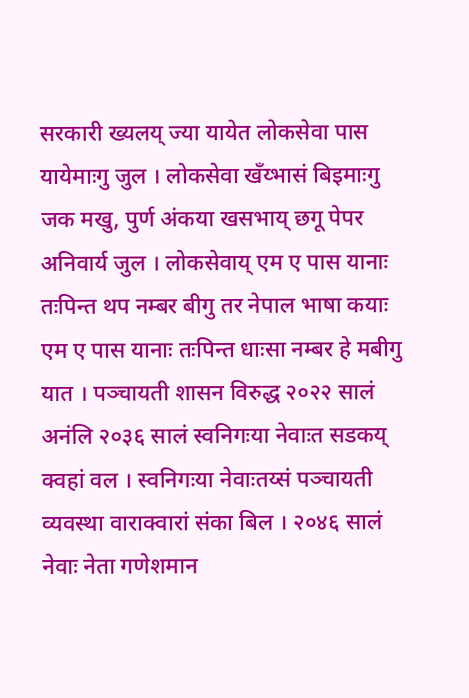सरकारी ख्यलय् ज्या यायेत लोकसेवा पास यायेमाःगु जुल । लोकसेवा खँय्भासं बिइमाःगु जक मखु, पुर्ण अंकया खसभाय् छगू पेपर अनिवार्य जुल । लोकसेवाय् एम ए पास यानाः तःपिन्त थप नम्बर बीगु तर नेपाल भाषा कयाः एम ए पास यानाः तःपिन्त धाःसा नम्बर हे मबीगु यात । पञ्चायती शासन विरुद्ध २०२२ सालं अनंलि २०३६ सालं स्वनिगःया नेवाःत सडकय् क्वहां वल । स्वनिगःया नेवाःतय्सं पञ्चायती व्यवस्था वाराक्वारां संका बिल । २०४६ सालं नेवाः नेता गणेशमान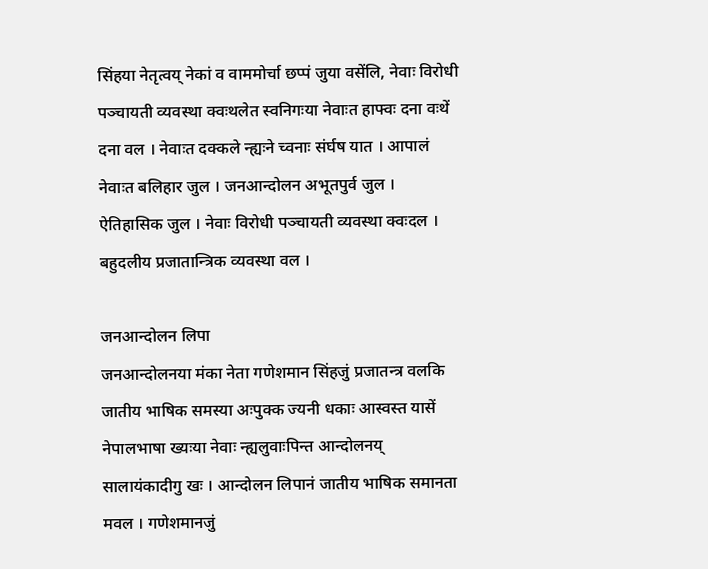सिंहया नेतृत्वय् नेकां व वाममोर्चा छप्पं जुया वसेंलि, नेवाः विरोधी पञ्चायती व्यवस्था क्वःथलेत स्वनिगःया नेवाःत हाफ्वः दना वःथें दना वल । नेवाःत दक्कले न्ह्यःने च्वनाः संर्घष यात । आपालं नेवाःत बलिहार जुल । जनआन्दोलन अभूतपुर्व जुल । ऐतिहासिक जुल । नेवाः विरोधी पञ्चायती व्यवस्था क्वःदल । बहुदलीय प्रजातान्त्रिक व्यवस्था वल ।

जनआन्दोलन लिपा
जनआन्दोलनया मंका नेता गणेशमान सिंहजुं प्रजातन्त्र वलकि जातीय भाषिक समस्या अःपुक्क ज्यनी धकाः आस्वस्त यासें नेपालभाषा ख्यःया नेवाः न्ह्यलुवाःपिन्त आन्दोलनय् सालायंकादीगु खः । आन्दोलन लिपानं जातीय भाषिक समानता मवल । गणेशमानजुं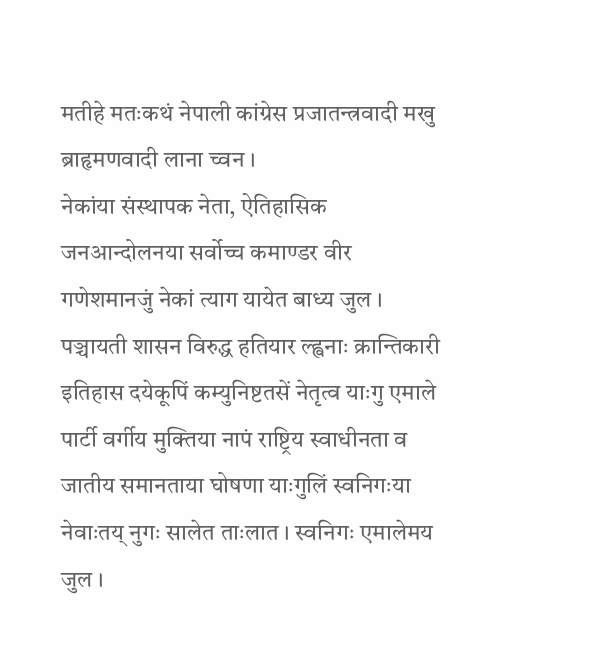मतीहे मतःकथं नेपाली कांग्रेस प्रजातन्त्रवादी मखु ब्राहृमणवादी लाना च्वन ।
नेकांया संस्थापक नेता, ऐतिहासिक जनआन्दोलनया सर्वोच्च कमाण्डर वीर गणेशमानजुं नेकां त्याग यायेत बाध्य जुल ।
पञ्चायती शासन विरुद्ध हतियार ल्ह्वनाः क्रान्तिकारी इतिहास दयेकूपिं कम्युनिष्टतसें नेतृत्व याःगु एमाले पार्टी वर्गीय मुक्तिया नापं राष्ट्रिय स्वाधीनता व जातीय समानताया घोषणा याःगुलिं स्वनिगःया नेवाःतय् नुगः सालेत ताःलात । स्वनिगः एमालेमय जुल ।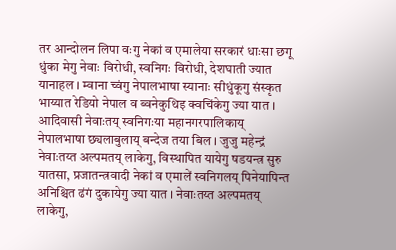तर आन्दोलन लिपा वःगु नेकां व एमालेया सरकारं धाःसा छगू धुंका मेगु नेवाः विरोधी, स्वनिगः विरोधी, देशघाती ज्यात यानाहल । म्वाना च्वंगु नेपालभाषा स्यानाः सीधुंकूगु संस्कृत भाय्यात रेडियो नेपाल व ब्वनेकुथिइ क्वचिंकेगु ज्या यात । आदिवासी नेवाःतय् स्वनिगःया महानगरपालिकाय् नेपालभाषा छ्यलाबुलाय् बन्देज तया बिल । जुजु महेन्द्रं नेवाःतय्त अल्पमतय् लाकेगु, विस्थापित यायेगु षडयन्त्र सुरु यातसा, प्रजातन्त्रवादी नेकां व एमालें स्वनिगलय् पिनेयापिन्त अनिश्चित ढंगं दुकायेगु ज्या यात । नेवाःतय्त अल्पमतय् लाकेगु,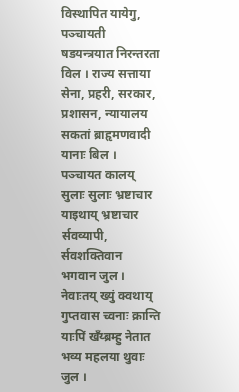विस्थापित यायेगु, पञ्चायती षडयन्त्रयात निरन्तरता विल । राज्य सत्ताया सेना, प्रहरी, सरकार, प्रशासन, न्यायालय सकतां ब्राहृमणवादी यानाः बिल ।
पञ्चायत कालय् सुलाः सुलाः भ्रष्टाचार याइथाय् भ्रष्टाचार र्सवव्यापी, र्सवशक्तिवान भगवान जुल । नेवाःतय् ख्युं क्वथाय् गुप्तवास च्वनाः क्रान्ति याःपिं खँय्ब्रम्हु नेतात भव्य महलया थुवाः जुल ।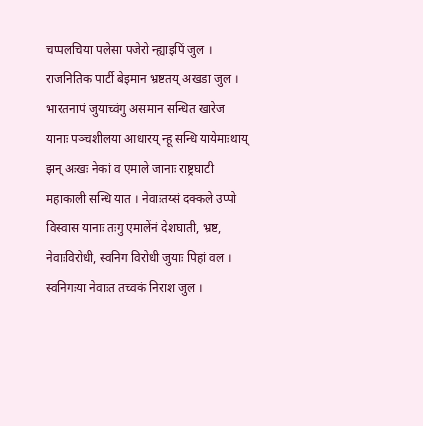चप्पलचिया पलेसा पजेरो न्ह्याइपिं जुल । राजनितिक पार्टी बेइमान भ्रष्टतय् अखडा जुल ।
भारतनापं जुयाच्वंगु असमान सन्धित खारेज यानाः पञ्चशीलया आधारय् न्हू सन्धि यायेमाःथाय् झन् अःखः नेकां व एमाले जानाः राष्ट्रघाटी महाकाली सन्धि यात । नेवाःतय्सं दक्कले उप्पो विस्वास यानाः तःगु एमालेंनं देशघाती, भ्रष्ट, नेवाःविरोधी, स्वनिग विरोधी जुयाः पिहां वल । स्वनिगःया नेवाःत तच्वकं निराश जुल ।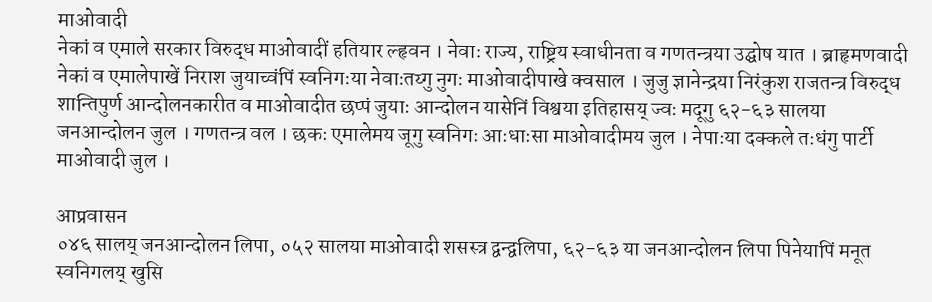माओवादी
नेकां व एमाले सरकार विरुद्ध माओवादीं हतियार ल्हृवन । नेवाः राज्य, राष्ट्रिय स्वाधीनता व गणतन्त्रया उद्घोष यात । ब्राहृमणवादी नेकां व एमालेपाखें निराश जुयाच्वंपिं स्वनिगःया नेवाःतय्गु नुगः माओवादीपाखे क्वसाल । जुजु ज्ञानेन्द्रया निरंकुश राजतन्त्र विरुद्ध शान्तिपुर्ण आन्दोलनकारीत व माओवादीत छप्पं जुयाः आन्दोलन यासेनिं विश्वया इतिहासय् ज्वः मदूगु ६२-६३ सालया जनआन्दोलन जुल । गणतन्त्र वल । छकः एमालेमय जूगु स्वनिगः आःधाःसा माओवादीमय जुल । नेपाःया दक्कले तःधंगु पार्टी माओवादी जुल ।

आप्रवासन
०४६ सालय् जनआन्दोलन लिपा, ०५२ सालया माओवादी शसस्त्र द्वन्द्वलिपा, ६२-६३ या जनआन्दोलन लिपा पिनेयापिं मनूत स्वनिगलय् खुसि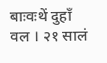बाःवःथें दुहाँ वल । २१ सालं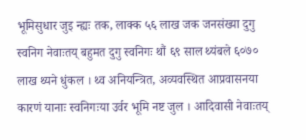भूमिसुधार जुइ न्ह्यः तक, लाक्क ५६ लाख जक जनसंख्या दुगु स्वनिग नेवाःतय् बहुमत दुगु स्वनिगः थौं ६९ साल थ्यंबले ६०७० लाख थ्यने धुंकल । थ्व अनियन्त्रित, अव्यवस्थित आप्रवासनया कारणं यानाः स्वनिगःया उर्वर भूमि नष्ट जुल । आदिवासी नेवाःतय्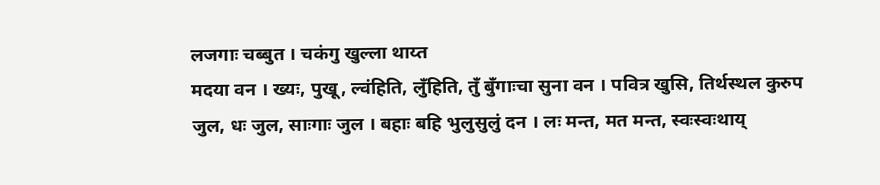लजगाः चब्बुत । चकंगु खुल्ला थाय्त
मदया वन । ख्यः, पुखू, ल्वंहिति, लुँहिति, तुँ बुँगाःचा सुना वन । पवित्र खुसि, तिर्थस्थल कुरुप जुल, धः जुल, साःगाः जुल । बहाः बहि भुलुसुलुं दन । लः मन्त, मत मन्त, स्वःस्वःथाय्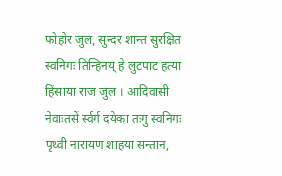फोहोर जुल, सुन्दर शान्त सुरक्षित स्वनिगः तिन्हिनय् हे लुटपाट हत्या हिंसाया राज जुल । आदिवासी नेवाःतसें र्स्वर्ग दयेका तःगु स्वनिगः पृथ्वी नारायण शाहया सन्तान,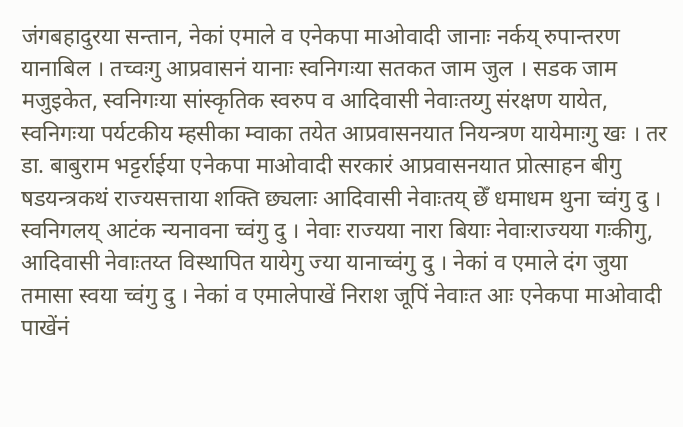जंगबहादुरया सन्तान, नेकां एमाले व एनेकपा माओवादी जानाः नर्कय् रुपान्तरण यानाबिल । तच्वःगु आप्रवासनं यानाः स्वनिगःया सतकत जाम जुल । सडक जाम मजुइकेत, स्वनिगःया सांस्कृतिक स्वरुप व आदिवासी नेवाःतय्गु संरक्षण यायेत, स्वनिगःया पर्यटकीय म्हसीका म्वाका तयेत आप्रवासनयात नियन्त्रण यायेमाःगु खः । तर डा. बाबुराम भट्टर्राईया एनेकपा माओवादी सरकारं आप्रवासनयात प्रोत्साहन बीगु षडयन्त्रकथं राज्यसत्ताया शक्ति छ्यलाः आदिवासी नेवाःतय् छेँ धमाधम थुना च्वंगु दु । स्वनिगलय् आटंक न्यनावना च्वंगु दु । नेवाः राज्यया नारा बियाः नेवाःराज्यया गःकीगु, आदिवासी नेवाःतय्त विस्थापित यायेगु ज्या यानाच्वंगु दु । नेकां व एमाले दंग जुया तमासा स्वया च्वंगु दु । नेकां व एमालेपाखें निराश जूपिं नेवाःत आः एनेकपा माओवादी पाखेंनं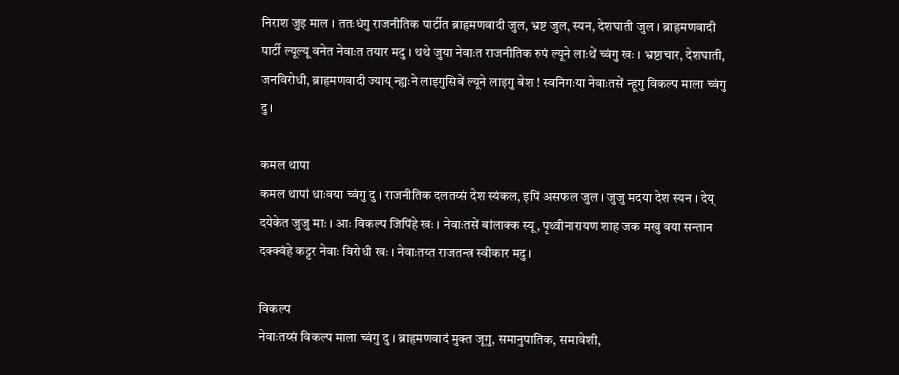निराश जुइ माल । ततःधंगु राजनीतिक पार्टीत ब्राहृमणवादी जुल, भ्रष्ट जुल, स्यन, देशघाती जुल । ब्राहृमणवादी पार्टी ल्यूल्यू वनेत नेवाःत तयार मदु । थथे जुया नेवाःत राजनीतिक रुपं ल्यूने लाःथें च्वंगु खः । भ्रष्टाचार, देशघाती, जनविरोधी, ब्राहृमणवादी ज्याय् न्ह्यःने लाइगुसिबें ल्यूने लाइगु बेश ! स्वनिगःया नेवाःतसें न्हूगु विकल्प माला च्वंगु दु ।

कमल थापा
कमल थापां धाःवया च्वंगु दु । राजनीतिक दलतय्सं देश स्यंकल, इपिं असफल जुल । जुजु मदया देश स्यन । देय् दयेकेत जुजु माः । आः विकल्प जिपिंहे खः । नेवाःतसें बांलाक्क स्यू, पृथ्वीनारायण शाह जक मखु वया सन्तान दक्क्वंहे कट्टर नेवाः विरोधी खः । नेवाःतय्त राजतन्त्र स्वीकार मदु ।

विकल्प
नेवाःतय्सं विकल्प माला च्वंगु दु । ब्राहृमणवादं मुक्त जूगु, समानुपातिक, समावेशी,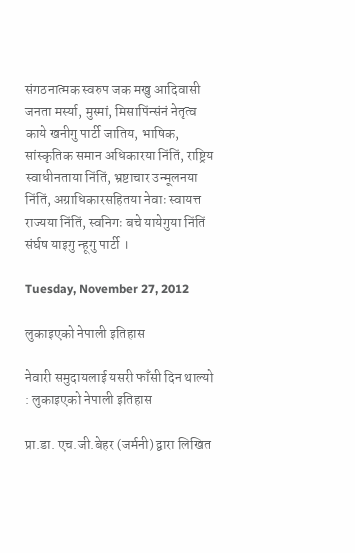संगठनात्मक स्वरुप जक मखु आदिवासी जनता मर्स्या, मुस्मां, मिसापिंन्संनं नेतृत्व काये खनीगु पार्टी जातिय, भाषिक, सांस्कृतिक समान अधिकारया निंतिं, राष्ट्रिय स्वाधीनताया निंतिं, भ्रष्टाचार उन्मूलनया निंतिं, अग्राधिकारसहितया नेवाः स्वायत्त राज्यया निंतिं, स्वनिगः बचे यायेगुया निंतिं संर्घष याइगु न्हूगु पार्टी ।

Tuesday, November 27, 2012

लुकाइएको नेपाली इतिहास

नेवारी समुदायलाई यसरी फाँसी दिन थाल्यो : लुकाइएको नेपाली इतिहास

प्रा.डा. एच.जी.बेहर (जर्मनी) द्वारा लिखित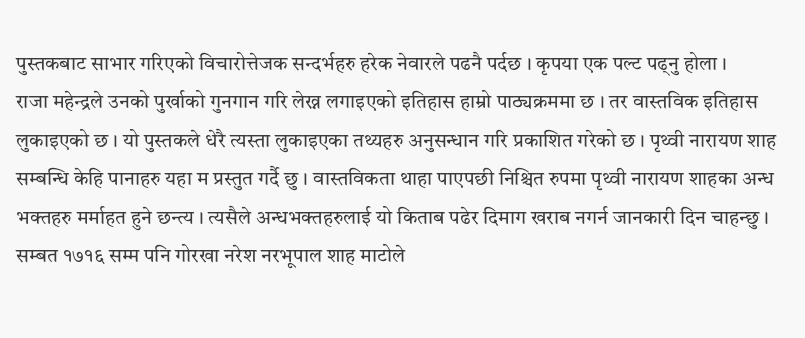पुस्तकबाट साभार गरिएको विचारोत्तेजक सन्दर्भहरु हरेक नेवारले पढनै पर्दछ । कृपया एक पल्ट पढ्नु होला ।
राजा महेन्द्रले उनको पुर्खाको गुनगान गरि लेख्न लगाइएको इतिहास हाम्रो पाठ्यक्रममा छ । तर वास्तविक इतिहास लुकाइएको छ । यो पुस्तकले धेरै त्यस्ता लुकाइएका तथ्यहरु अनुसन्धान गरि प्रकाशित गरेको छ । पृथ्वी नारायण शाह सम्बन्धि केहि पानाहरु यहा म प्रस्तुत गर्दै छु । वास्तविकता थाहा पाएपछी निश्चित रुपमा पृथ्वी नारायण शाहका अन्ध भक्तहरु मर्माहत हुने छन्त्य । त्यसैले अन्धभक्तहरुलाई यो किताब पढेर दिमाग खराब नगर्न जानकारी दिन चाहन्छु ।
सम्बत १७१६ सम्म पनि गोरखा नरेश नरभूपाल शाह माटोले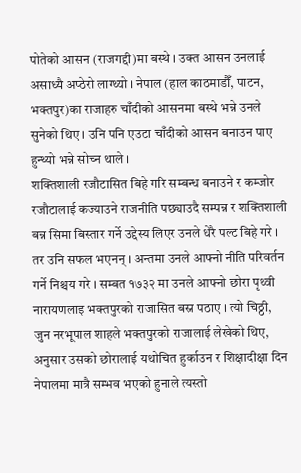पोतेको आसन (राजगद्दी)मा बस्थे । उक्त आसन उनलाई असाध्यै अप्ठेरो लाग्थ्यो । नेपाल (हाल काठमाडौँ, पाटन, भक्तपुर)का राजाहरु चाँदीको आसनमा बस्थे भन्ने उनले सुनेको थिए । उनि पनि एउटा चाँदीको आसन बनाउन पाए हुन्थ्यो भन्ने सोच्न थाले ।
शक्तिशाली रजौटासित बिहे गरि सम्बन्ध बनाउने र कम्जोर रजौटालाई कज्याउने राजनीति पछ्याउदै सम्पन्न र शक्तिशाली बन्न सिमा बिस्तार गर्ने उद्देस्य लिएर उनले धेरै पल्ट बिहे गरे । तर उनि सफल भएनन् । अन्तमा उनले आफ्नो नीति परिवर्तन गर्ने निश्चय गरे । सम्बत १७३२ मा उनले आफ्नो छोरा पृथ्वी नारायणलाइ भक्तपुरको राजासित बस्न पठाए । त्यो चिठ्ठी, जुन नरभूपाल शाहले भक्तपुरको राजालाई लेखेको थिए, अनुसार उसको छोरालाई यथोचित हुर्काउन र शिक्षादीक्षा दिन नेपालमा मात्रै सम्भव भएको हुनाले त्यस्तो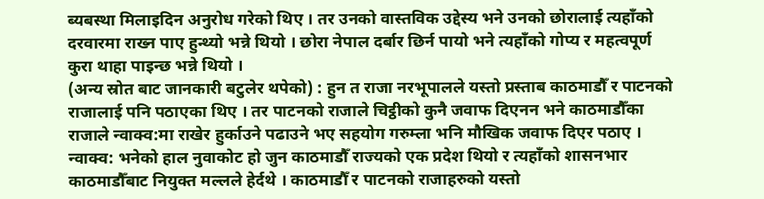ब्यबस्था मिलाइदिन अनुरोध गरेको थिए । तर उनको वास्तविक उद्देस्य भने उनको छोरालाई त्यहाँको दरवारमा राख्न पाए हुन्थ्यो भन्ने थियो । छोरा नेपाल दर्बार छिर्न पायो भने त्यहाँको गोप्य र महत्वपूर्ण कुरा थाहा पाइन्छ भन्ने थियो ।
(अन्य स्रोत बाट जानकारी बटुलेर थपेको) : हुन त राजा नरभूपालले यस्तो प्रस्ताब काठमाडौँ र पाटनको राजालाई पनि पठाएका थिए । तर पाटनको राजाले चिट्ठीको कुनै जवाफ दिएनन भने काठमाडौँका राजाले न्वाक्व:मा राखेर हुर्काउने पढाउने भए सहयोग गरुम्ला भनि मौखिक जवाफ दिएर पठाए । न्वाक्व: भनेको हाल नुवाकोट हो जुन काठमाडौँ राज्यको एक प्रदेश थियो र त्यहाँको शासनभार काठमाडौँबाट नियुक्त मल्लले हेर्दथे । काठमाडौँ र पाटनको राजाहरुको यस्तो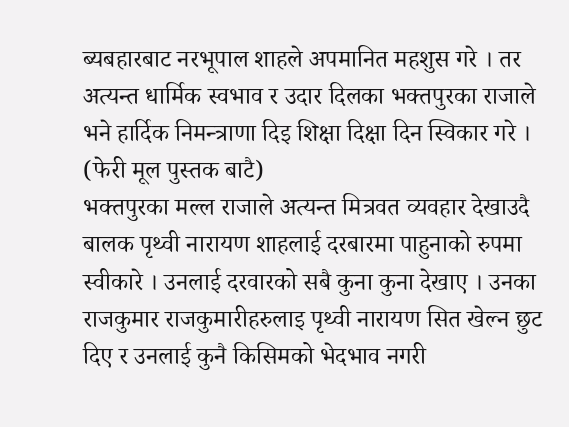ब्यबहारबाट नरभूपाल शाहले अपमानित महशुस गरे । तर अत्यन्त धार्मिक स्वभाव र उदार दिलका भक्तपुरका राजाले भने हार्दिक निमन्त्राणा दिइ शिक्षा दिक्षा दिन स्विकार गरे ।
(फेरी मूल पुस्तक बाटै)
भक्तपुरका मल्ल राजाले अत्यन्त मित्रवत व्यवहार देखाउदै बालक पृथ्वी नारायण शाहलाई दरबारमा पाहुनाको रुपमा स्वीकारे । उनलाई दरवारको सबै कुना कुना देखाए । उनका राजकुमार राजकुमारीहरुलाइ पृथ्वी नारायण सित खेल्न छुट दिए र उनलाई कुनै किसिमको भेदभाव नगरी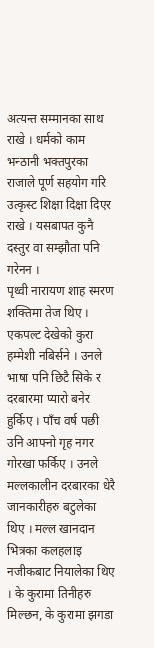अत्यन्त सम्मानका साथ राखे । धर्मको काम भन्ठानी भक्तपुरका राजाले पूर्ण सहयोग गरि उत्कृस्ट शिक्षा दिक्षा दिएर राखे । यसबापत कुनै दस्तुर वा सम्झौता पनि गरेनन ।
पृथ्वी नारायण शाह स्मरण शक्तिमा तेज थिए । एकपल्ट देखेको कुरा हम्मेशी नबिर्सने । उनले भाषा पनि छिटै सिके र दरबारमा प्यारो बनेर हुर्किए । पाँच वर्ष पछी उनि आफ्नो गृह नगर गोरखा फर्किए । उनले मल्लकालीन दरबारका धेरै जानकारीहरु बटुलेका थिए । मल्ल खानदान भित्रका कलहलाइ नजीकबाट नियालेका थिए । के कुरामा तिनीहरु मिल्छन, के कुरामा झगडा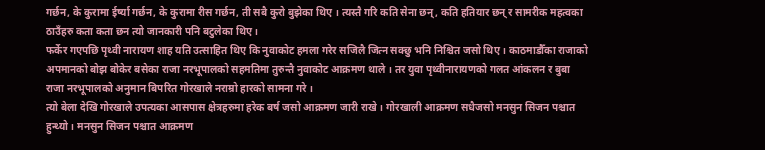गर्छन, के कुरामा ईर्ष्या गर्छन, के कुरामा रीस गर्छन, ती सबै कुरो बुझेका थिए । त्यस्तै गरि कति सेना छन्, कति हतियार छन् र सामरीक महत्वका ठाउँहरु कता कता छन त्यो जानकारी पनि बटुलेका थिए ।
फर्केर गएपछि पृथ्वी नारायण शाह यति उत्साहित थिए कि नुवाकोट हमला गरेर सजिलै जित्न सक्छु भनि निश्चित जसो थिए । काठमाडौँका राजाको अपमानको बोझ बोकेर बसेका राजा नरभूपालको सहमतिमा तुरुन्तै नुवाकोट आक्रमण थाले । तर युवा पृथ्वीनारायणको गलत आंकलन र बुबा राजा नरभूपालको अनुमान बिपरित गोरखाले नराम्रो हारको सामना गरे ।
त्यो बेला देखि गोरखाले उपत्यका आसपास क्षेत्रहरुमा हरेक बर्ष जसो आक्रमण जारी राखे । गोरखाली आक्रमण सधैजसो मनसुन सिजन पश्चात हुन्थ्यो । मनसुन सिजन पश्चात आक्रमण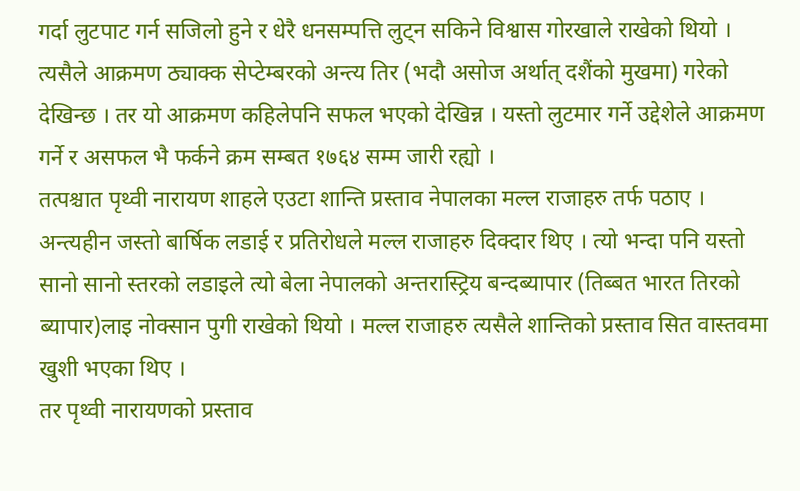गर्दा लुटपाट गर्न सजिलो हुने र धेरै धनसम्पत्ति लुट्न सकिने विश्वास गोरखाले राखेको थियो । त्यसैले आक्रमण ठ्याक्क सेप्टेम्बरको अन्त्य तिर (भदौ असोज अर्थात् दशैंको मुखमा) गरेको देखिन्छ । तर यो आक्रमण कहिलेपनि सफल भएको देखिन्न । यस्तो लुटमार गर्ने उद्देशेले आक्रमण गर्ने र असफल भै फर्कने क्रम सम्बत १७६४ सम्म जारी रह्यो ।
तत्पश्चात पृथ्वी नारायण शाहले एउटा शान्ति प्रस्ताव नेपालका मल्ल राजाहरु तर्फ पठाए । अन्त्यहीन जस्तो बार्षिक लडाई र प्रतिरोधले मल्ल राजाहरु दिक्दार थिए । त्यो भन्दा पनि यस्तो सानो सानो स्तरको लडाइले त्यो बेला नेपालको अन्तरास्ट्रिय बन्दब्यापार (तिब्बत भारत तिरको ब्यापार)लाइ नोक्सान पुगी राखेको थियो । मल्ल राजाहरु त्यसैले शान्तिको प्रस्ताव सित वास्तवमा खुशी भएका थिए ।
तर पृथ्वी नारायणको प्रस्ताव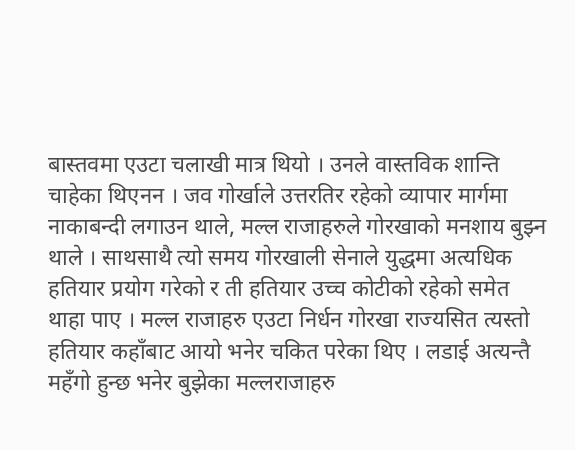बास्तवमा एउटा चलाखी मात्र थियो । उनले वास्तविक शान्ति चाहेका थिएनन । जव गोर्खाले उत्तरतिर रहेको व्यापार मार्गमा नाकाबन्दी लगाउन थाले, मल्ल राजाहरुले गोरखाको मनशाय बुझ्न थाले । साथसाथै त्यो समय गोरखाली सेनाले युद्धमा अत्यधिक हतियार प्रयोग गरेको र ती हतियार उच्च कोटीको रहेको समेत थाहा पाए । मल्ल राजाहरु एउटा निर्धन गोरखा राज्यसित त्यस्तो हतियार कहाँबाट आयो भनेर चकित परेका थिए । लडाई अत्यन्तै महँगो हुन्छ भनेर बुझेका मल्लराजाहरु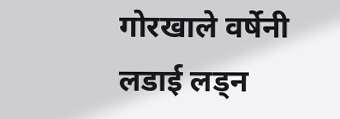गोरखाले वर्षेनी लडाई लड्न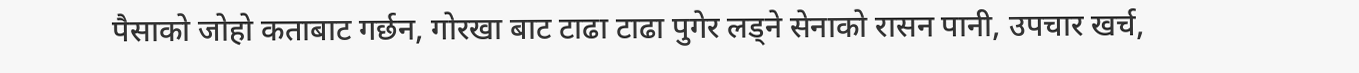पैसाको जोहो कताबाट गर्छन, गोरखा बाट टाढा टाढा पुगेर लड्ने सेनाको रासन पानी, उपचार खर्च,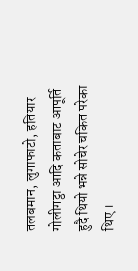तलबमान, लुगाफाटो, हतियार गोलीगट्ठा आदि कताबाट आपूर्ति हुदै थियो भन्ने सोचेर चकित परेका थिए ।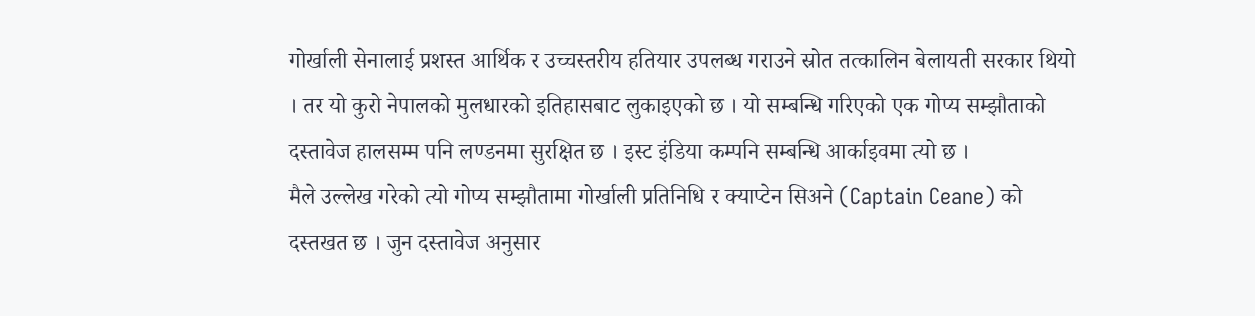गोर्खाली सेनालाई प्रशस्त आर्थिक र उच्चस्तरीय हतियार उपलब्ध गराउने स्रोत तत्कालिन बेलायती सरकार थियो । तर यो कुरो नेपालको मुलधारको इतिहासबाट लुकाइएको छ । यो सम्बन्धि गरिएको एक गोप्य सम्झौताको दस्तावेज हालसम्म पनि लण्डनमा सुरक्षित छ । इस्ट इंडिया कम्पनि सम्बन्धि आर्काइवमा त्यो छ ।
मैले उल्लेख गरेको त्यो गोप्य सम्झौतामा गोर्खाली प्रतिनिधि र क्याप्टेन सिअने (Captain Ceane) को दस्तखत छ । जुन दस्तावेज अनुसार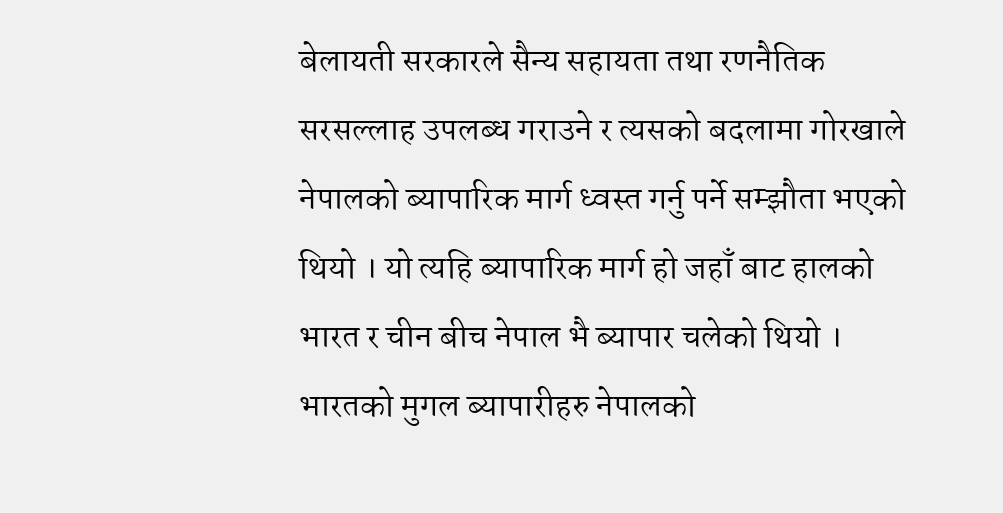बेलायती सरकारले सैन्य सहायता तथा रणनैतिक सरसल्लाह उपलब्ध गराउने र त्यसको बदलामा गोरखाले नेपालको ब्यापारिक मार्ग ध्वस्त गर्नु पर्ने सम्झौता भएको थियो । यो त्यहि ब्यापारिक मार्ग हो जहाँ बाट हालको भारत र चीन बीच नेपाल भै ब्यापार चलेको थियो ।
भारतको मुगल ब्यापारीहरु नेपालको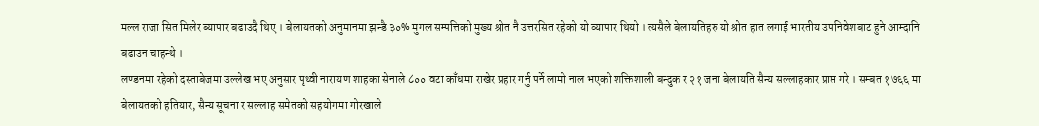मल्ल राजा सित मिलेर ब्यापार बढाउदै थिए । बेलायतको अनुमानमा झन्डै ३०% मुगल सम्पत्तिको मुख्य श्रोत नै उत्तरसित रहेको यो व्यापार थियो । त्यसैले बेलायतिहरु यो श्रोत हात लगाई भारतीय उपनिवेशबाट हुने आम्दानि बढाउन चाहन्थे ।
लण्डनमा रहेको दस्ताबेजमा उल्लेख भए अनुसार पृथ्वी नारायण शाहका सेनाले ८०० वटा काँधमा राखेर प्रहार गर्नु पर्ने लामो नाल भएको शक्तिशाली बन्दुक र २१ जना बेलायति सैन्य सल्लाहकार प्राप्त गरे । सम्बत १७६६ मा बेलायतको हतियार, सैन्य सूचना र सल्लाह समेतको सहयोगमा गोरखाले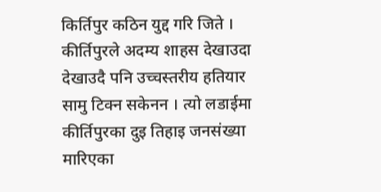किर्तिपुर कठिन युद्द गरि जिते । कीर्तिपुरले अदम्य शाहस देखाउदा देखाउदै पनि उच्चस्तरीय हतियार सामु टिक्न सकेनन । त्यो लडाईमा कीर्तिपुरका दुइ तिहाइ जनसंख्या मारिएका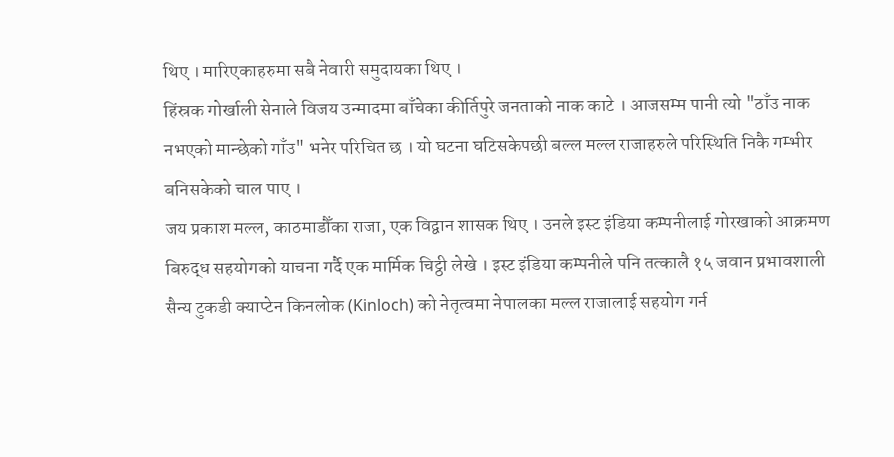थिए । मारिएकाहरुमा सबै नेवारी समुदायका थिए ।
हिंस्रक गोर्खाली सेनाले विजय उन्मादमा बाँचेका कीर्तिपुरे जनताको नाक काटे । आजसम्म पानी त्यो "ठाँउ नाक नभएको मान्छेको गाँउ" भनेर परिचित छ । यो घटना घटिसकेपछी बल्ल मल्ल राजाहरुले परिस्थिति निकै गम्भीर बनिसकेको चाल पाए ।
जय प्रकाश मल्ल, काठमाडौँका राजा, एक विद्वान शासक थिए । उनले इस्ट इंडिया कम्पनीलाई गोरखाको आक्रमण बिरुद्ध सहयोगको याचना गर्दै एक मार्मिक चिट्ठी लेखे । इस्ट इंडिया कम्पनीले पनि तत्कालै १५ जवान प्रभावशाली सैन्य टुकडी क्याप्टेन किनलोक (Kinloch) को नेतृत्वमा नेपालका मल्ल राजालाई सहयोग गर्न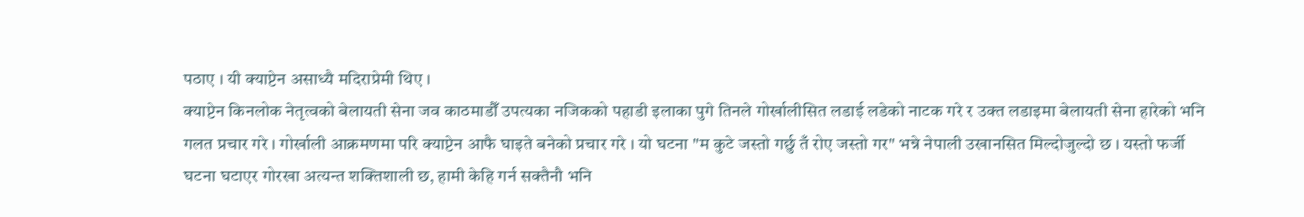पठाए । यी क्याप्टेन असाध्यै मदिराप्रेमी थिए ।
क्याप्टेन किनलोक नेतृत्वको बेलायती सेना जव काठमाडौँ उपत्यका नजिकको पहाडी इलाका पुगे तिनले गोर्खालीसित लडाई लडेको नाटक गरे र उक्त लडाइमा बेलायती सेना हारेको भनि गलत प्रचार गरे । गोर्खाली आक्रमणमा परि क्याप्टेन आफै घाइते बनेको प्रचार गरे । यो घटना "म कुटे जस्तो गर्छु तँ रोए जस्तो गर" भन्ने नेपाली उखानसित मिल्दोजुल्दो छ । यस्तो फर्जी घटना घटाएर गोरखा अत्यन्त शक्तिशाली छ, हामी केहि गर्न सक्तैनौ भनि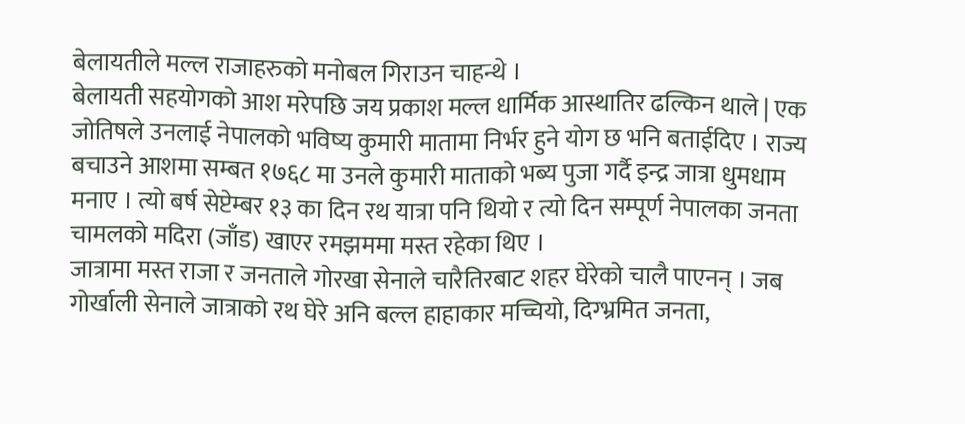बेलायतीले मल्ल राजाहरुको मनोबल गिराउन चाहन्थे ।
बेलायती सहयोगको आश मरेपछि जय प्रकाश मल्ल धार्मिक आस्थातिर ढल्किन थाले | एक जोतिषले उनलाई नेपालको भविष्य कुमारी मातामा निर्भर हुने योग छ भनि बताईदिए । राज्य बचाउने आशमा सम्बत १७६८ मा उनले कुमारी माताको भब्य पुजा गर्दै इन्द्र जात्रा धुमधाम मनाए । त्यो बर्ष सेप्टेम्बर १३ का दिन रथ यात्रा पनि थियो र त्यो दिन सम्पूर्ण नेपालका जनता चामलको मदिरा (जाँड) खाएर रमझममा मस्त रहेका थिए ।
जात्रामा मस्त राजा र जनताले गोरखा सेनाले चारैतिरबाट शहर घेरेको चालै पाएनन् । जब गोर्खाली सेनाले जात्राको रथ घेरे अनि बल्ल हाहाकार मच्चियो, दिग्भ्रमित जनता,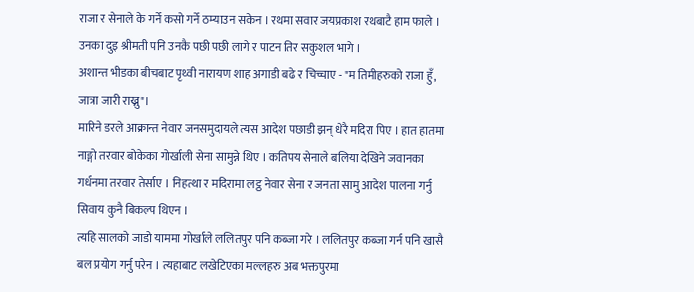राजा र सेनाले के गर्ने कसो गर्ने ठम्याउन सकेन । रथमा सवार जयप्रकाश रथबाटै हाम फाले । उनका दुइ श्रीमती पनि उनकै पछी पछी लागे र पाटन तिर सकुशल भागे ।
अशान्त भीडका बीचबाट पृथ्वी नारायण शाह अगाडी बढे र चिच्चाए - "म तिमीहरुको राजा हुँ, जात्रा जारी राख्नु"।
मारिने डरले आक्रान्त नेवार जनसमुदायले त्यस आदेश पछाडी झन् धेरै मदिरा पिए । हात हातमा नाङ्गो तरवार बोकेका गोर्खाली सेना सामुन्ने थिए । कतिपय सेनाले बलिया देखिने जवानका गर्धनमा तरवार तेर्साए । निहत्था र मदिरामा लट्ठ नेवार सेना र जनता सामु आदेश पालना गर्नु सिवाय कुनै बिकल्प थिएन ।
त्यहि सालको जाडो याममा गोर्खाले ललितपुर पनि कब्जा गरे । ललितपुर कब्जा गर्न पनि खासै बल प्रयोग गर्नु परेन । त्यहाबाट लखेटिएका मल्लहरु अब भक्तपुरमा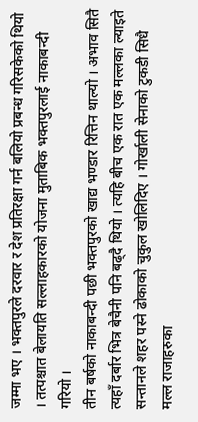जम्मा भए । भक्तपुरले दरवार र देश प्रतिरक्षा गर्न बलियो प्रबन्ध गरिसकेको थियो । तत्पश्चात बेलायति सल्लाहकारको योजना मुताबिक भक्तपुरलाई नाकाबन्दी गरियो ।
तीन बर्षको नाकाबन्दी पछी भक्तपुरको खाद्य भण्डार रित्तिन थाल्यो । अभाव सितै त्यहाँ दर्बार भित्र बेचैनी पनि बढ्दै थियो । त्यहि बीच एक रात एक मल्लका ल्याइते सन्तानले शहर पस्ने ढोकाको चुकुल खोलिदिए । गोर्खाली सेनाको टुकडी सिधै मल्ल राजाहरुका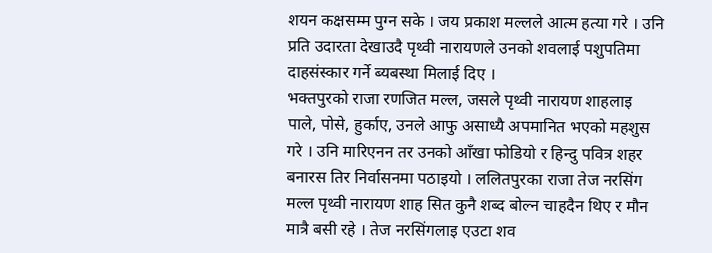शयन कक्षसम्म पुग्न सके । जय प्रकाश मल्लले आत्म हत्या गरे । उनि प्रति उदारता देखाउदै पृथ्वी नारायणले उनको शवलाई पशुपतिमा दाहसंस्कार गर्ने ब्यबस्था मिलाई दिए ।
भक्तपुरको राजा रणजित मल्ल, जसले पृथ्वी नारायण शाहलाइ पाले, पोसे, हुर्काए, उनले आफु असाध्यै अपमानित भएको महशुस गरे । उनि मारिएनन तर उनको आँखा फोडियो र हिन्दु पवित्र शहर बनारस तिर निर्वासनमा पठाइयो । ललितपुरका राजा तेज नरसिंग मल्ल पृथ्वी नारायण शाह सित कुनै शब्द बोल्न चाहदैन थिए र मौन मात्रै बसी रहे । तेज नरसिंगलाइ एउटा शव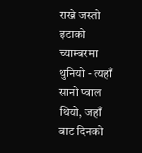राख्ने जस्तो इटाको च्याम्बरमा थुनियो - त्यहाँ सानो प्वाल थियो, जहाँ बाट दिनको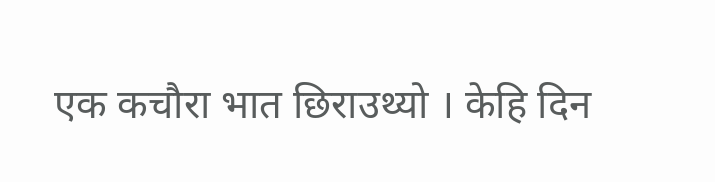एक कचौरा भात छिराउथ्यो । केहि दिन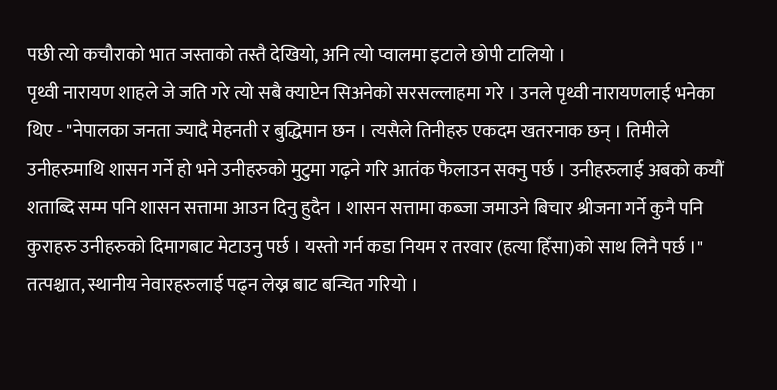पछी त्यो कचौराको भात जस्ताको तस्तै देखियो, अनि त्यो प्वालमा इटाले छोपी टालियो ।
पृथ्वी नारायण शाहले जे जति गरे त्यो सबै क्याप्टेन सिअनेको सरसल्लाहमा गरे । उनले पृथ्वी नारायणलाई भनेका थिए - "नेपालका जनता ज्यादै मेहनती र बुद्धिमान छन । त्यसैले तिनीहरु एकदम खतरनाक छन् । तिमीले उनीहरुमाथि शासन गर्ने हो भने उनीहरुको मुटुमा गढ़ने गरि आतंक फैलाउन सक्नु पर्छ । उनीहरुलाई अबको कयौं शताब्दि सम्म पनि शासन सत्तामा आउन दिनु हुदैन । शासन सत्तामा कब्जा जमाउने बिचार श्रीजना गर्ने कुनै पनि कुराहरु उनीहरुको दिमागबाट मेटाउनु पर्छ । यस्तो गर्न कडा नियम र तरवार (हत्या हिँसा)को साथ लिनै पर्छ ।"
तत्पश्चात, स्थानीय नेवारहरुलाई पढ्न लेख्न बाट बन्चित गरियो ।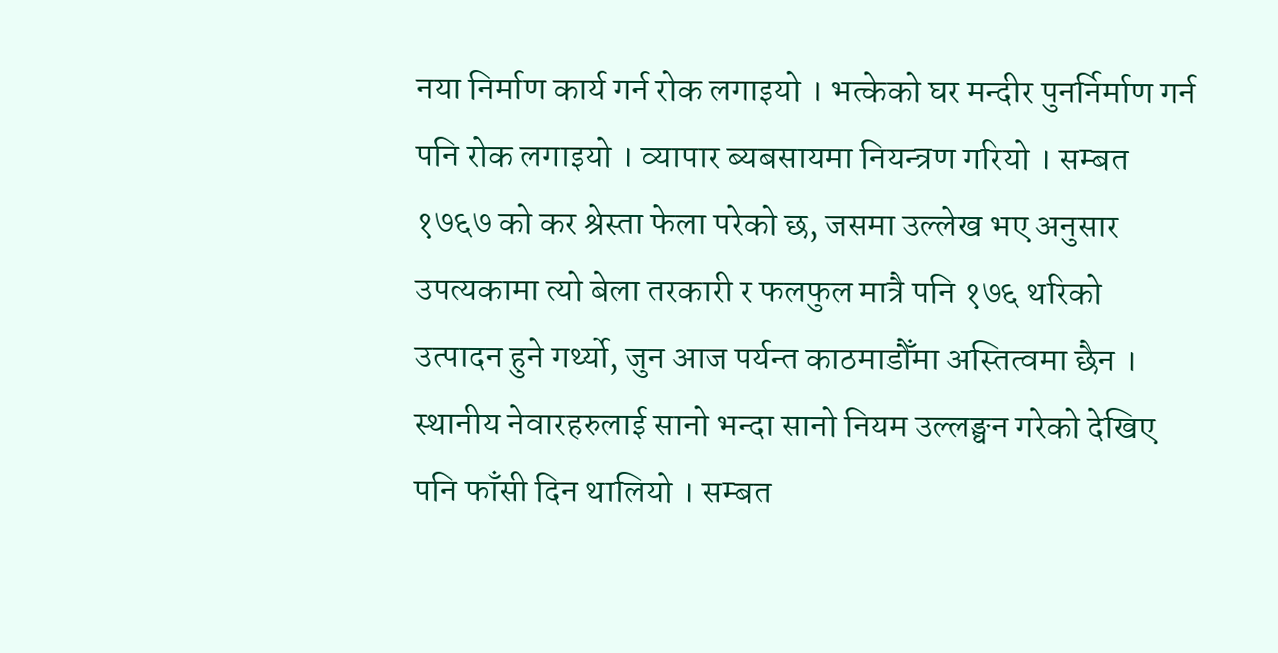नया निर्माण कार्य गर्न रोक लगाइयो । भत्केको घर मन्दीर पुनर्निर्माण गर्न पनि रोक लगाइयो । व्यापार ब्यबसायमा नियन्त्रण गरियो । सम्बत १७६७ को कर श्रेस्ता फेला परेको छ, जसमा उल्लेख भए अनुसार उपत्यकामा त्यो बेला तरकारी र फलफुल मात्रै पनि १७६ थरिको उत्पादन हुने गर्थ्यो, जुन आज पर्यन्त काठमाडौँमा अस्तित्वमा छैन । स्थानीय नेवारहरुलाई सानो भन्दा सानो नियम उल्लङ्घन गरेको देखिए पनि फाँसी दिन थालियो । सम्बत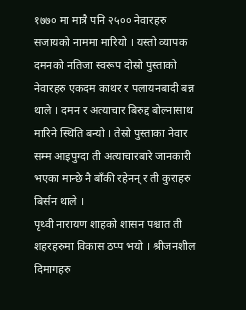१७७० मा मात्रै पनि २५०० नेवारहरु सजायको नाममा मारियो । यस्तो व्यापक दमनको नतिजा स्वरूप दोस्रो पुस्ताको नेवारहरु एकदम काथर र पलायनबादी बन्न थाले । दमन र अत्याचार बिरुद्द बोल्नासाथ मारिने स्थिति बन्यो । तेस्रो पुस्ताका नेवार सम्म आइपुग्दा ती अत्याचारबारे जानकारी भएका मान्छे नै बाँकी रहेनन् र ती कुराहरु बिर्सन थाले ।
पृथ्वी नारायण शाहको शासन पश्चात ती शहरहरुमा विकास ठप्प भयो । श्रीजनशील दिमागहरु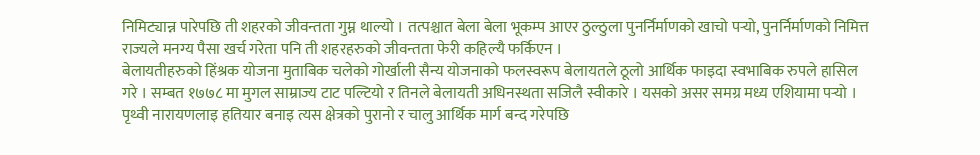निमिट्यान्न पारेपछि ती शहरको जीवन्तता गुम्न थाल्यो । तत्पश्चात बेला बेला भूकम्प आएर ठुल्ठुला पुनर्निर्माणको खाचो पर्‍यो, पुनर्निर्माणको निमित्त राज्यले मनग्य पैसा खर्च गरेता पनि ती शहरहरुको जीवन्तता फेरी कहिल्यै फर्किएन ।
बेलायतीहरुको हिंश्रक योजना मुताबिक चलेको गोर्खाली सैन्य योजनाको फलस्वरूप बेलायतले ठूलो आर्थिक फाइदा स्वभाबिक रुपले हासिल गरे । सम्बत १७७८ मा मुगल साम्राज्य टाट पल्टियो र तिनले बेलायती अधिनस्थता सजिलै स्वीकारे । यसको असर समग्र मध्य एशियामा पर्‍यो । पृथ्वी नारायणलाइ हतियार बनाइ त्यस क्षेत्रको पुरानो र चालु आर्थिक मार्ग बन्द गरेपछि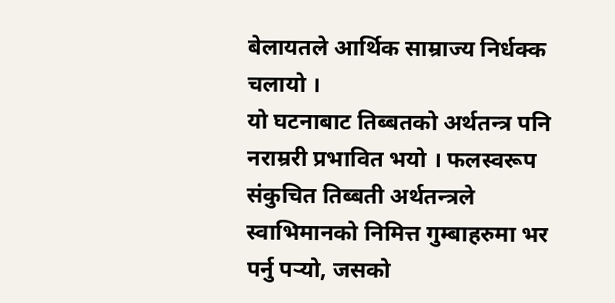बेलायतले आर्थिक साम्राज्य निर्धक्क चलायो ।
यो घटनाबाट तिब्बतको अर्थतन्त्र पनि नराम्ररी प्रभावित भयो । फलस्वरूप संकुचित तिब्बती अर्थतन्त्रले स्वाभिमानको निमित्त गुम्बाहरुमा भर पर्नु पर्‍यो, जसको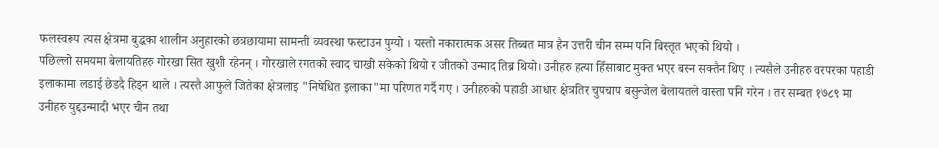फलस्वरूप त्यस क्षेत्रमा बुद्धका शालीन अनुहारको छत्रछायामा सामन्ती व्यवस्था फस्टाउन पुग्यो । यस्तो नकारात्मक असर तिब्बत मात्र हैन उत्तरी चीन सम्म पनि बिस्तृत भएको थियो ।
पछिल्लो समयमा बेलायतिहरु गोरखा सित खुशी रहेनन् । गोरखाले रगतको स्वाद चाखी सकेको थियो र जीतको उन्माद तिब्र थियो। उनीहरु हत्या हिँसाबाट मुक्त भएर बस्न सक्तैन थिए । त्यसैले उनीहरु वरपरका पहाडी इलाकामा लडाई छेडदै हिड्न थाले । त्यस्तै आफुले जितेका क्षेत्रलाइ "निषेधित इलाका"मा परिणत गर्दै गए । उनीहरुको पहाडी आधार क्षेत्रतिर चुपचाप बसुन्जेल बेलायतले वास्ता पनि गरेन । तर सम्बत १७८९ मा उनीहरु युद्दउन्मादी भएर चीन तथा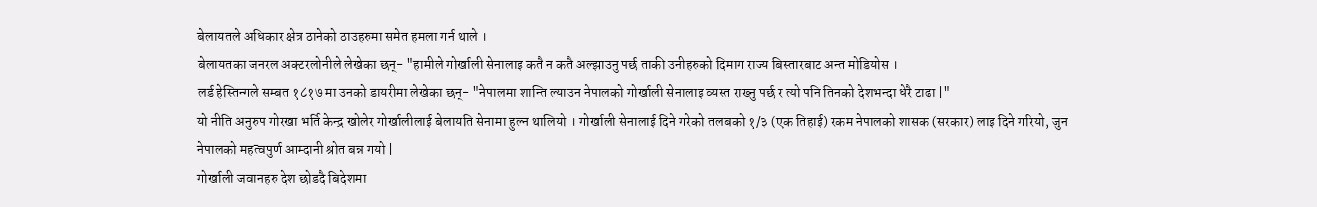बेलायतले अधिकार क्षेत्र ठानेको ठाउहरुमा समेत हमला गर्न थाले ।
बेलायतका जनरल अक्टरलोनीले लेखेका छन्- "हामीले गोर्खाली सेनालाइ कतै न कतै अल्झाउनु पर्छ ताकी उनीहरुको दिमाग राज्य बिस्तारबाट अन्त मोडियोस ।
लर्ड हेस्तिन्गले सम्बत १८१७ मा उनको डायरीमा लेखेका छन्- "नेपालमा शान्ति ल्याउन नेपालको गोर्खाली सेनालाइ व्यस्त राख्नु पर्छ र त्यो पनि तिनको देशभन्दा धेरै टाढा |"
यो नीति अनुरुप गोरखा भर्ति केन्द्र खोलेर गोर्खालीलाई बेलायति सेनामा हुल्न थालियो । गोर्खाली सेनालाई दिने गरेको तलबको १/३ (एक तिहाई) रकम नेपालको शासक (सरकार) लाइ दिने गरियो, जुन नेपालको महत्वपुर्ण आम्दानी श्रोत बन्न गयो |
गोर्खाली जवानहरु देश छोडदै बिदेशमा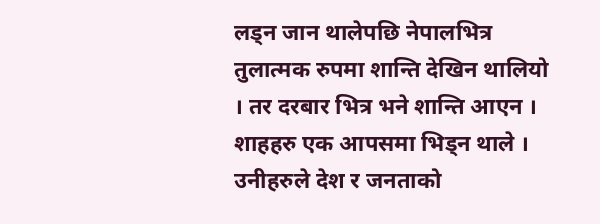लड्न जान थालेपछि नेपालभित्र तुलात्मक रुपमा शान्ति देखिन थालियो । तर दरबार भित्र भने शान्ति आएन । शाहहरु एक आपसमा भिड्न थाले । उनीहरुले देश र जनताको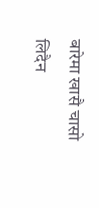बारेमा खासै चासो लिदैन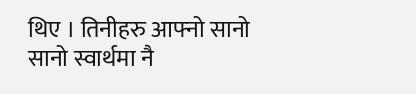थिए । तिनीहरु आफ्नो सानो सानो स्वार्थमा नै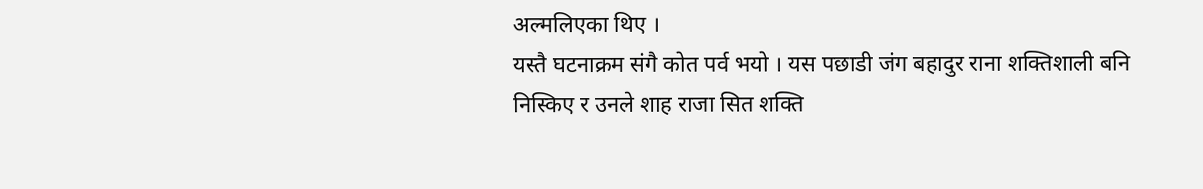अल्मलिएका थिए ।
यस्तै घटनाक्रम संगै कोत पर्व भयो । यस पछाडी जंग बहादुर राना शक्तिशाली बनि निस्किए र उनले शाह राजा सित शक्ति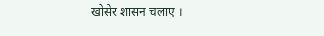खोसेर शासन चलाए ।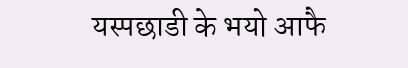यस्पछाडी के भयो आफै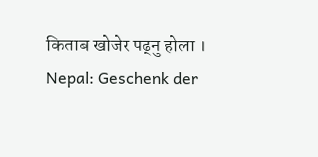किताब खोजेर पढ्नु होला । Nepal: Geschenk der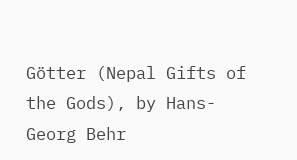Götter (Nepal Gifts of the Gods), by Hans-Georg Behr